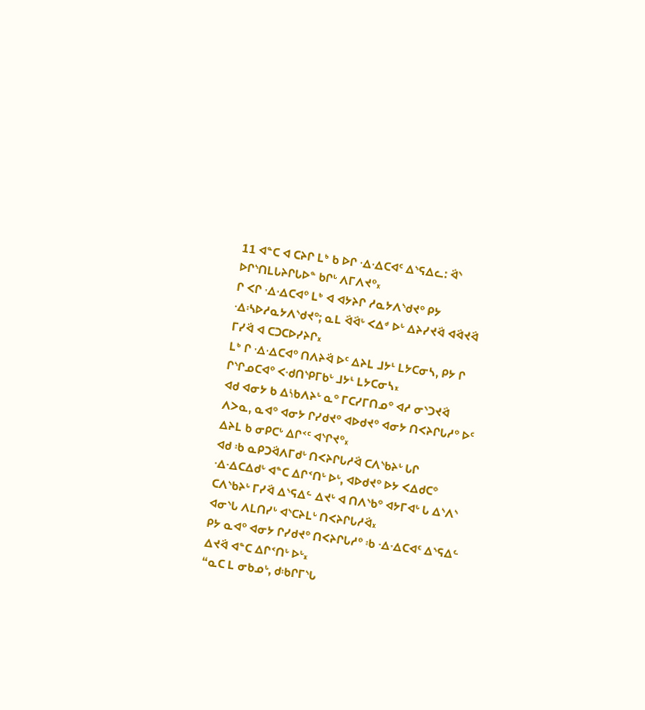11 ᐊᓐᑕ ᐊ ᑕᔨᒋ ᒪᒃ ᑲ ᐅᒋ ᐎᐎᑕᐊᑦ ᐃᔅᕋᐃᓚ: ᐛᔅ ᐅᒋᔅᑎᒪᒐᔨᒋᒐᐅᓐ ᑲᒋᒡ ᐱᒥᐱᔪᐤ᙮
ᒋ ᐸᒋ ᐎᐎᑕᐊᐤ ᒪᒃ ᐊ ᐊᔭᔨᒋ ᓱᓇᔭᐱᔅᑯᔪᐤ ᑭᔭ ᐎᔄᐅᓱᓇᔭᐱᔅᑯᔪᐤ; ᓇᒪ ᐛᐛᒡ ᐸᐃᒄ ᐅᒡ ᐃᔨᓯᔪᐛ ᐊᐛᔪᐛ ᒥᓯᐛ ᐊ ᑕᑐᑕᐅᓯᔨᒋ᙮
ᒪᒃ ᒋ ᐎᐎᑕᐊᐤ ᑎᐱᔨᐛ ᐅᑦ ᐃᔨᒪ ᒧᔭᒻ ᒪᔭᑕᓂᓴ, ᑭᔭ ᒋ ᒋᔅᒋᓄᑕᐊᐤ ᐸᐧᑯᑎᔅᑭᒥᑲᒡ ᒧᔭᒻ ᒪᔭᑕᓂᓴ᙮
ᐊᑯ ᐊᓂᔭ ᑲ ᐃᔎᐱᔨᒡ ᓇᐤ ᒥᑕᓯᒥᑎᓄᐤ ᐊᓱ ᓂᔅᑐᔪᐛ ᐱᐳᓇ, ᓇᐊᐤ ᐊᓂᔭ ᒋᓯᑯᔪᐤ ᐊᐅᑯᔪᐤ ᐊᓂᔭ ᑎᐸᔨᒋᒐᓱᐤ ᐅᑦ ᐃᔨᒪ ᑲ ᓂᑭᑕᒡ ᐃᒋᑉᑦ ᐊᔅᒋᔪᐤ᙮
ᐊᑯ ᒂ ᓇᑭᑐᐛᐱᒥᑯᒡ ᑎᐸᔨᒋᒐᓱᐛ ᑕᐱᔅᑲᔨᒡ ᒐᒋ ᐎᐎᑕᐃᑯᒡ ᐊᓐᑕ ᐃᒋᑉᑎᒡ ᐅᒡ, ᐊᐅᑯᔪᐤ ᐅᔭ ᐸᐃᑯᑕᐤ ᑕᐱᔅᑲᔨᒡ ᒥᓯᐛ ᐃᔅᕋᐃᓪ ᐃᔪᒡ ᐊ ᑎᐱᔅᑲᐤ ᐊᔭᒥᐊᒡ ᒐ ᐃᔅᐱᔅ ᐊᓂᔅᒐ ᐱᒪᑎᓯᒡ ᐊᔅᑕᔨᒪᒡ ᑎᐸᔨᒋᒐᓱᐛ᙮
ᑭᔭ ᓇᐊᐤ ᐊᓂᔭ ᒋᓯᑯᔪᐤ ᑎᐸᔨᒋᒐᓱᐤ ᒂ ᐎᐎᑕᐊᑦ ᐃᔅᕋᐃᓪ ᐃᔪᐛ ᐊᓐᑕ ᐃᒋᑉᑎᒡ ᐅᒡ᙮
“ᓇᑕ ᒪ ᓂᑲᓄᒡ, ᑯᒂᒋᒥᔅᒐ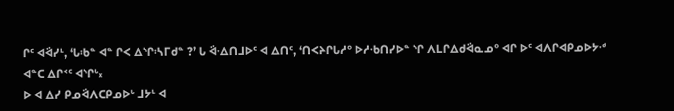ᒋᑦ ᐊᐛᓯᒻ, ‘ᒐᒂᓐ ᐊᓐ ᒋᐸ ᐃᔅᒋᔄᒥᑯᓐ ?’ ᒐ ᐛᐎᑎᒧᐅᑦ ᐊ ᐃᑎᑦ, ‘ᑎᐸᔨᒋᒐᓱᐤ ᐅᓱᐧᑲᑎᓯᐅᓐ ᔅᒋ ᐱᒪᒋᐃᑯᐛᓇᓄᐤ ᐊᒋ ᐅᑦ ᐊᐱᒋᐊᑭᓄᐅᔭᐧᒄ ᐊᓐᑕ ᐃᒋᑉᑦ ᐊᔅᒋᒡ᙮
ᐅ ᐊ ᐃᓯ ᑭᓄᐛᐱᑕᑭᓄᐅᒡ ᒧᔭᒻ ᐊ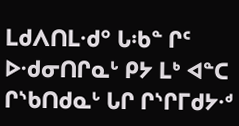ᒪᑯᐱᑎᒪᐧᑯᐤ ᒐᒂᓐ ᒋᑦ ᐅᐧᑯᓂᑎᒋᓇᒡ ᑭᔭ ᒪᒃ ᐊᓐᑕ ᒋᔅᑲᑎᑯᓇᒡ ᒐᒋ ᒋᔅᒋᒥᑯᔭᐧᒄ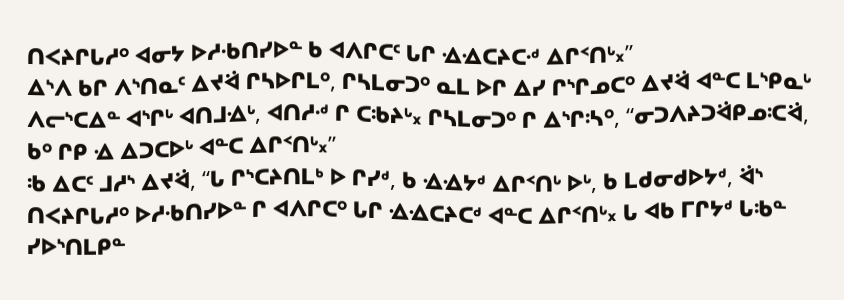ᑎᐸᔨᒋᒐᓱᐤ ᐊᓂᔭ ᐅᓱᐧᑲᑎᓯᐅᓐ ᑲ ᐊᐱᒋᑕᑦ ᒐᒋ ᐎᐎᑕᔨᑕᐧᒄ ᐃᒋᑉᑎᒡ᙮”
ᐃᔅᐱ ᑲᒋ ᐱᔅᑎᓇᑦ ᐃᔪᐛ ᒋᓴᐅᒋᒪᐤ, ᒋᓴᒪᓂᑐᐤ ᓇᒪ ᐅᒋ ᐃᓯ ᒋᔅᒋᓄᑕᐤ ᐃᔪᐛ ᐊᓐᑕ ᒪᔅᑭᓇᒡ ᐱᓕᔅᑕᐃᓐ ᐊᔅᒋᒡ ᐊᑎᒧᐎᒡ, ᐊᑎᓱᐧᒄ ᒋ ᑕᒂᔨᒡ᙮ ᒋᓴᒪᓂᑐᐤ ᒋ ᐃᔅᒋᔄᐤ, “ᓂᑐᐱᔨᑐᐛᑭᓄᑥᐛ, ᑲᐤ ᒋᑭ ᐎ ᐃᑐᑕᐅᒡ ᐊᓐᑕ ᐃᒋᑉᑎᒡ᙮”
ᒂ ᐃᑕᑦ ᒧᓱᔅ ᐃᔪᐛ, “ᒐ ᒋᔅᑕᔨᑎᒪᒃ ᐅ ᒋᓯᒄ, ᑲ ᐎᐎᔭᒄ ᐃᒋᑉᑎᒡ ᐅᒡ, ᑲ ᒪᑯᓂᑯᐅᔭᒄ, ᐛᔅ ᑎᐸᔨᒋᒐᓱᐤ ᐅᓱᐧᑲᑎᓯᐅᓐ ᒋ ᐊᐱᒋᑕᐤ ᒐᒋ ᐎᐎᑕᔨᑕᒄ ᐊᓐᑕ ᐃᒋᑉᑎᒡ᙮ ᒐ ᐊᑲ ᒥᒋᔭᒄ ᒐᒂᓐ ᓯᐅᔅᑎᒪᑭᓐ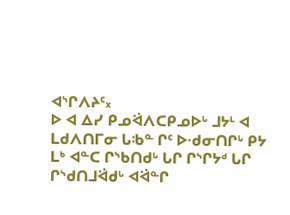ᐊᔅᒋᐱᔨᑦ᙮
ᐅ ᐊ ᐃᓯ ᑭᓄᐛᐱᑕᑭᓄᐅᒡ ᒧᔭᒻ ᐊ ᒪᑯᐱᑎᒥᓂ ᒐᒂᓐ ᒋᑦ ᐅᐧᑯᓂᑎᒋᒡ ᑭᔭ ᒪᒃ ᐊᓐᑕ ᒋᔅᑲᑎᑯᒡ ᒐᒋ ᒋᔅᒋᔭᒄ ᒐᒋ ᒋᔅᑯᑎᒧᐛᑯᒡ ᐊᐛᓐᒋ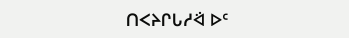ᑎᐸᔨᒋᒐᓱᐛ ᐅᑦ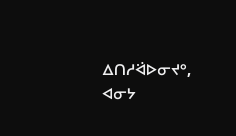ᐃᑎᓱᐛᐅᓂᔪᐤ, ᐊᓂᔭ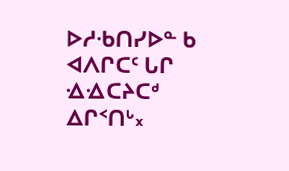ᐅᓱᐧᑲᑎᓯᐅᓐ ᑲ ᐊᐱᒋᑕᑦ ᒐᒋ ᐎᐎᑕᔨᑕᒄ ᐃᒋᑉᑎᒡ᙮